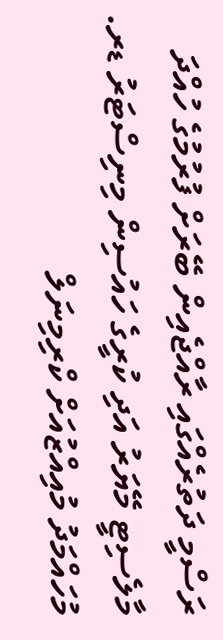ރަސްމީ ދަތުރެއްގައި ރާއްޖެއިން ބޭރަށް ފުރުމުގެ ހުއްދަ މާލެސިޓީ މޭޔަރު އަދި ކުރީގެ ހައުސިން މިނިސްޓަރު ޑރ. މުހައްމަދު މުއިއްޒުއަށް ކްރިމިނަލް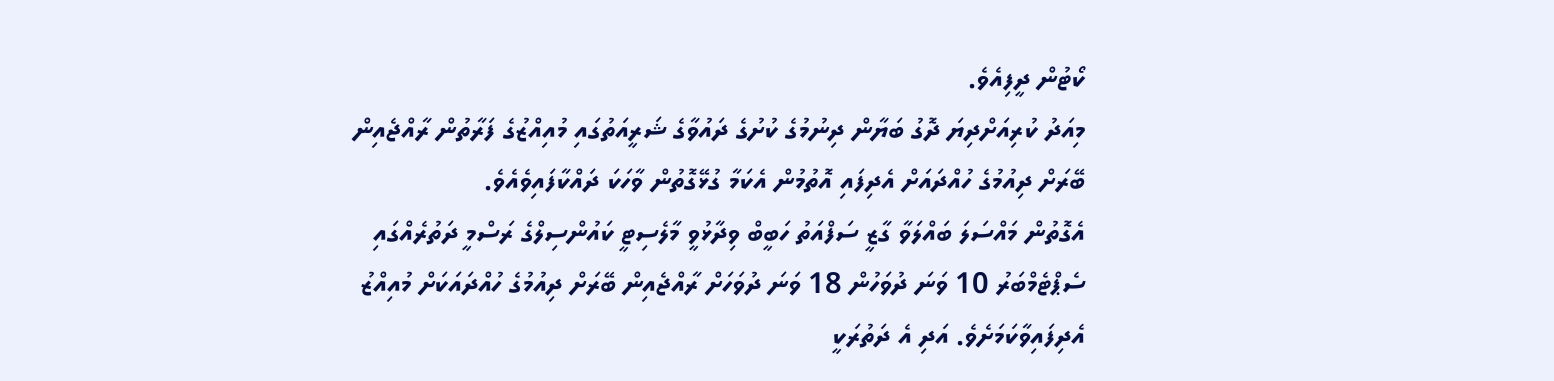ކޯޓުން ދީފިއެވެ.
މިއަދު ކުރިއަށްދިޔަ ދޮގު ބަޔާން ދިނުމުގެ ކުށުގެ ދައުވާގެ ޝަރީއަތުގައި މުއިއްޒުގެ ފަރާތުން ރާއްޖެއިން ބޭރަށް ދިއުމުގެ ހުއްދައަށް އެދިފައި އޮތުމުން އެކަމާ ގުޅޭގޮތުން ވާހަކަ ދައްކާފައިވެއެވެ.
އެގޮތުން މައްސަލަ ބައްލަވާ ގާޒީ ސަފްއަތު ހަބީބް ވިދާޅުވީ މާލެސިޓީ ކައުންސިލްގެ ރަސްމީ ދަތުރެއްގައި ސެޕްޓެމްބަރު 10 ވަނަ ދުވަހުން 18 ވަނަ ދުވަހަށް ރާއްޖެއިން ބޭރަށް ދިއުމުގެ ހުއްދައަކަށް މުއިއްޒު އެދިފައިވާކަމަށެވެ. އަދި އެ ދަތުރަކީ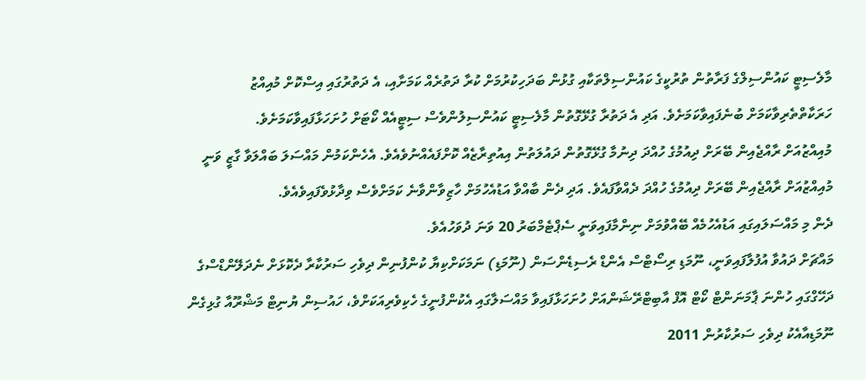މާލެސިޓީ ކައުންސިލްގެ ފަރާތުން ތުރުކީގެ ކައުންސިލްތަކާއި ގުޅުން ބަދަހިކުރުމަށް ކުރާ ދަތުރެއް ކަމަށާއި، އެ ދަތުރުގައި އިސްކޮށް މުއިއްޒު ހަރަކާތްތެރިވާކަމަށް ބުނެފައިވާކަމަށެވެ. އަދި އެ ދަތުރާ ގުޅޭގޮތުން މާލެސިޓީ ކައުންސިލުންވެސް ސިޓީއެއް ކޯޓަށް ހުށަހަޅާފައިވާކަމަށެވެ.
މުއިއްޒުއަށް ރާއްޖެއިން ބޭރަށް ދިއުމުގެ ހުއްދަ ދިނުމާ ގުޅޭގޮތުން ދައުލަތުން އިއުތިރާޒެއް ކޮށްފައެއްނުވެއެވެ. އެހެންކަމުން މައްސަލަ ބައްލަވާ ގާޒީ ވަނީ މުއިއްޒުއަށް ރާއްޖެއިން ބޭރަށް ދިއުމުގެ ހުއްދަ ދެއްވާފައެވެ. އަދި ދެން ބާއްވާ އަޑުއެހުމަށް ހާޒިވާންވާނެ ކަމަށްވެސް ވިދާޅުވެފައިވެއެވެ.
ދެން މި މައްސަލައިގައި އަޑުއެހުމެއް ބޭއްވުމަށް ނިންމާފައިވަނީ ސެޕްޓެމްބަރު 20 ވަނަ ދުވަހުއެވެ.
މައްޗަށް ދައުވާ އުފުލާފައިވަނީ، ނޫމަޑި ރިސޯޓްސް އެންޑް ރެސިޑެންސަން (ނޫމަޑި) ނަމަކަށްކިޔާ ކުންފުނިން ދިވެހި ސަރުކާރާ ދެކޮޅަށް ނެދަލޭންޑްސްގެ ދަހޭގްގައި ހުންނަ ޕާމަނަންޓް ކޯޓް އޮފް އާބިޓްރޭޝަންއަށް ހުށަހަޅާފައިވާ މައްސަލާގައި އެކުންފުނީގެ ހެކިވެރިއަކަށްވެ، ހައުސިން ޔުނިޓް މަޝްރޫއާ ގުޅިގެން ނޫމަޑިއާއެކު ދިވެހި ސަރުކާރުން 2011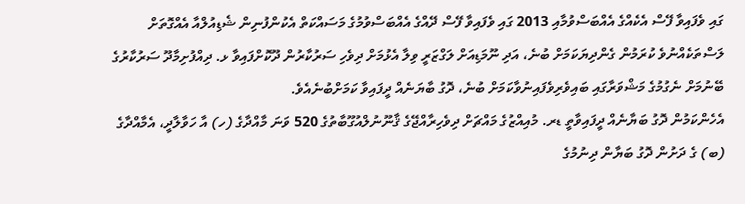ގައި ވެފައިވާ ފޭސް އެކެއްގެ އެއްބަސްވުމާއި 2013 ގައި ވެފައިވާ ފޭސް ދޭއްގެ އެއްބަސްވުމުގެ މަސައްކަތް އެކުންފުނިން ޝެޑިއުލްއާ އެއްގޮތަށް ލަސްތަކެއްނުވެ ކުރަމުން ގެންދިޔަކަމަށް ބުނެ، އަދި ނޫމަޑިއަށް ލަގްޒަރީ ވިލާ އެޅުމަށް ދިވެހި ސަރުކާރުން ދޫކޮށްފައިވާ ޅ. ދިއްފުށިމާދޫ ސަރުކާރުގެ ބޭނުމަށް ނެގުމުގެ މަޝްވަރާގައި ބައިވެރިވެފައިނުވާކަމަށް ބުނެ، ދޮގު ބާޔަނެއް ދީފައިވާ ކަމަށްބުނެއެވެ.
އެހެންކަމުން ދޮގު ބަޔާނެއް ދީފައިވާތީ ޑރ. މުއިއްޒުގެ މައްޗަށް ދިވެހިރާއްޖޭގެ ޤާނޫނުލްއުގޫބާތުގެ 520 ވަނަ މާއްދާގެ (ހ) އާ ހަވާލާދީ، އެމާއްދާގެ (ބ) ގެ ދަށުން ދޮގު ބަޔާން ދިނުމުގެ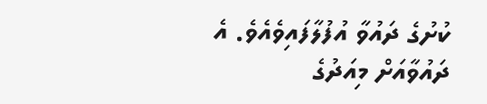ކުށުގެ ދައުވާ އުފުލާފައިވެއެވެ. އެ ދައުވާއަށް މިއަދުގެ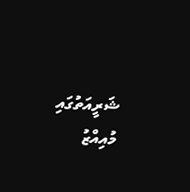ޝަރީއަތުގައި މުއިއްޒު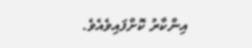އިންކާރު ކޮށްފައިވެއެވެ.